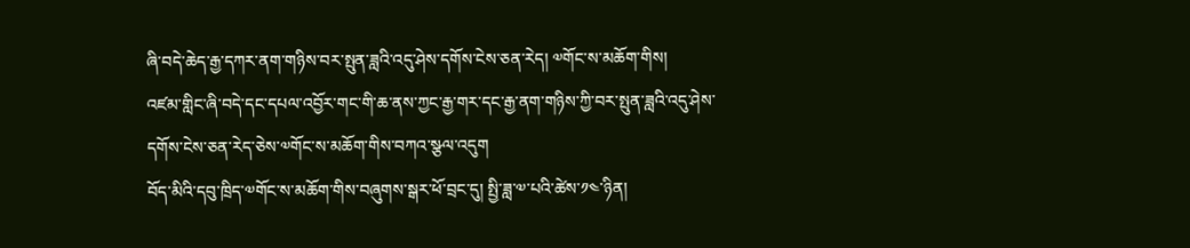ཞི་བདེ་ཆེད་རྒྱ་དཀར་ནག་གཉིས་བར་སྤུན་ཟླའི་འདུ་ཤེས་དགོས་ངེས་ཅན་རེད། ༧གོང་ས་མཆོག་གིས།
འཛམ་གླིང་ཞི་བདེ་དང་དཔལ་འབྱོར་གང་གི་ཆ་ནས་ཀྱང་རྒྱ་གར་དང་རྒྱ་ནག་གཉིས་ཀྱི་བར་སྤུན་ཟླའི་འདུ་ཤེས་དགོས་ངེས་ཅན་རེད་ཅེས་༧གོང་ས་མཆོག་གིས་བཀའ་སྩལ་འདུག
བོད་མིའི་དབུ་ཁྲིད་༧གོང་ས་མཆོག་གིས་བཞུགས་སྒར་ཕོ་བྲང་དུ། སྤྱི་ཟླ་༧་པའི་ཚེས་༡༤་ཉིན།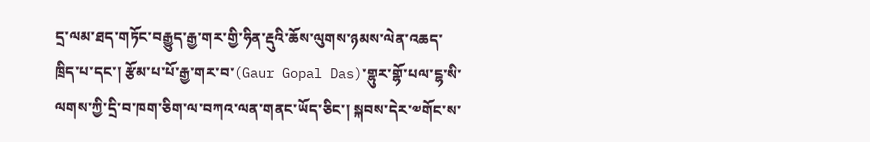དྲ་ལམ་ཐད་གཏོང་བརྒྱུད་རྒྱ་གར་གྱི་ཧིན་རྡུའི་ཆོས་ལུགས་ཉམས་ལེན་འཆད་ཁྲིད་པ་དང་། རྩོམ་པ་པོ་རྒྱ་གར་བ་(Gaur Gopal Das)་གྷུར་གྷོ་པལ་ངྷ་སི་ལགས་ཀྱི་དྲི་བ་ཁག་ཅིག་ལ་བཀའ་ལན་གནང་ཡོད་ཅིང་། སྐབས་དེར་༧གོང་ས་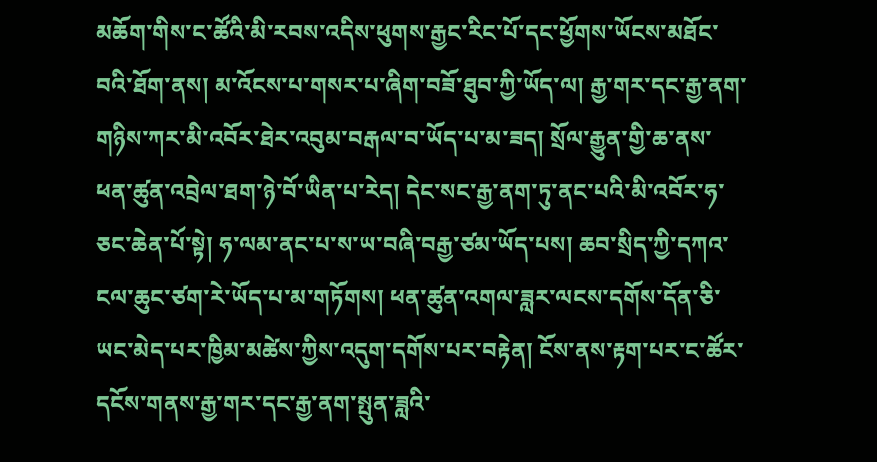མཆོག་གིས་ང་ཚོའི་མི་རབས་འདིས་ཕུགས་རྒྱང་རིང་པོ་དང་ཕྱོགས་ཡོངས་མཐོང་བའི་ཐོག་ནས། མ་འོངས་པ་གསར་པ་ཞིག་བཟོ་ཐུབ་ཀྱི་ཡོད་ལ། རྒྱ་གར་དང་རྒྱ་ནག་གཉིས་ཀར་མི་འབོར་ཐེར་འབུམ་བརྒལ་བ་ཡོད་པ་མ་ཟད། སྲོལ་རྒྱུན་གྱི་ཆ་ནས་ཕན་ཚུན་འབྲེལ་ཐག་ཉེ་བོ་ཡིན་པ་རེད། དེང་སང་རྒྱ་ནག་ཏུ་ནང་པའི་མི་འབོར་ཧ་ཅང་ཆེན་པོ་སྟེ། ཧ་ལམ་ནང་པ་ས་ཡ་བཞི་བརྒྱ་ཙམ་ཡོད་པས། ཆབ་སྲིད་ཀྱི་དཀའ་ངལ་ཆུང་ཙག་རེ་ཡོད་པ་མ་གཏོགས། ཕན་ཚུན་འགལ་ཟླར་ལངས་དགོས་དོན་ཅི་ཡང་མེད་པར་ཁྱིམ་མཚེས་ཀྱིས་འདུག་དགོས་པར་བརྟེན། ངོས་ནས་རྟག་པར་ང་ཚོར་དངོས་གནས་རྒྱ་གར་དང་རྒྱ་ནག་སྤུན་ཟླའི་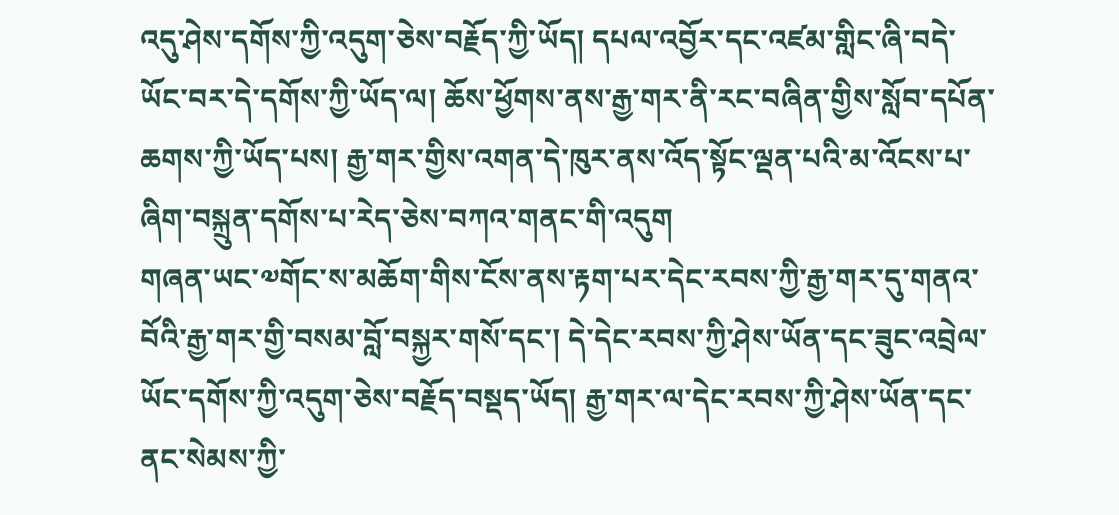འདུ་ཤེས་དགོས་ཀྱི་འདུག་ཅེས་བརྗོད་ཀྱི་ཡོད། དཔལ་འབྱོར་དང་འཛམ་གླིང་ཞི་བདེ་ཡོང་བར་དེ་དགོས་ཀྱི་ཡོད་ལ། ཆོས་ཕྱོགས་ནས་རྒྱ་གར་ནི་རང་བཞིན་གྱིས་སློབ་དཔོན་ཆགས་ཀྱི་ཡོད་པས། རྒྱ་གར་གྱིས་འགན་དེ་ཁུར་ནས་འོད་སྟོང་ལྡན་པའི་མ་འོངས་པ་ཞིག་བསྐྲུན་དགོས་པ་རེད་ཅེས་བཀའ་གནང་གི་འདུག
གཞན་ཡང་༧གོང་ས་མཆོག་གིས་ངོས་ནས་རྟག་པར་དེང་རབས་ཀྱི་རྒྱ་གར་དུ་གནའ་བོའི་རྒྱ་གར་གྱི་བསམ་བློ་བསྐྱར་གསོ་དང་། དེ་དེང་རབས་ཀྱི་ཤེས་ཡོན་དང་ཟུང་འབྲེལ་ཡོང་དགོས་ཀྱི་འདུག་ཅེས་བརྗོད་བསྡད་ཡོད། རྒྱ་གར་ལ་དེང་རབས་ཀྱི་ཤེས་ཡོན་དང་ནང་སེམས་ཀྱི་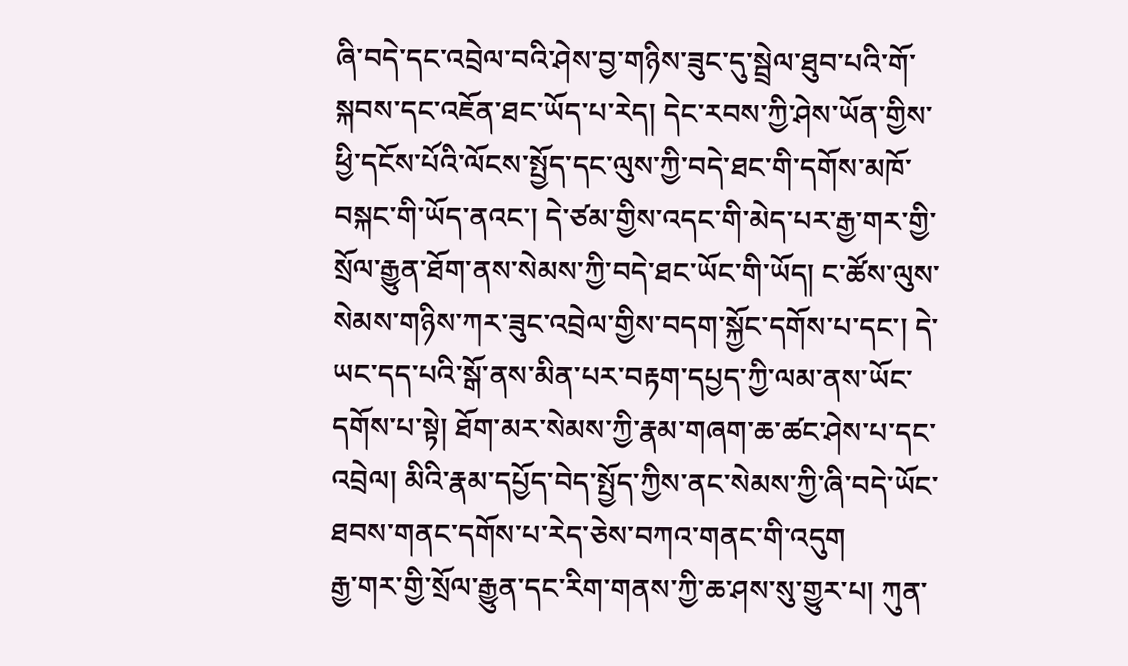ཞི་བདེ་དང་འབྲེལ་བའི་ཤེས་བྱ་གཉིས་ཟུང་དུ་སྦྲེལ་ཐུབ་པའི་གོ་སྐབས་དང་འཇོན་ཐང་ཡོད་པ་རེད། དེང་རབས་ཀྱི་ཤེས་ཡོན་གྱིས་ཕྱི་དངོས་པོའི་ལོངས་སྤྱོད་དང་ལུས་ཀྱི་བདེ་ཐང་གི་དགོས་མཁོ་བསྐང་གི་ཡོད་ནའང་། དེ་ཙམ་གྱིས་འདང་གི་མེད་པར་རྒྱ་གར་གྱི་སྲོལ་རྒྱུན་ཐོག་ནས་སེམས་ཀྱི་བདེ་ཐང་ཡོང་གི་ཡོད། ང་ཚོས་ལུས་སེམས་གཉིས་ཀར་ཟུང་འབྲེལ་གྱིས་བདག་སྐྱོང་དགོས་པ་དང་། དེ་ཡང་དད་པའི་སྒོ་ནས་མིན་པར་བརྟག་དཔྱད་ཀྱི་ལམ་ནས་ཡོང་དགོས་པ་སྟེ། ཐོག་མར་སེམས་ཀྱི་རྣམ་གཞག་ཆ་ཚང་ཤེས་པ་དང་འབྲེལ། མིའི་རྣམ་དཔྱོད་བེད་སྤྱོད་ཀྱིས་ནང་སེམས་ཀྱི་ཞི་བདེ་ཡོང་ཐབས་གནང་དགོས་པ་རེད་ཅེས་བཀའ་གནང་གི་འདུག
རྒྱ་གར་གྱི་སྲོལ་རྒྱུན་དང་རིག་གནས་ཀྱི་ཆ་ཤས་སུ་གྱུར་པ། ཀུན་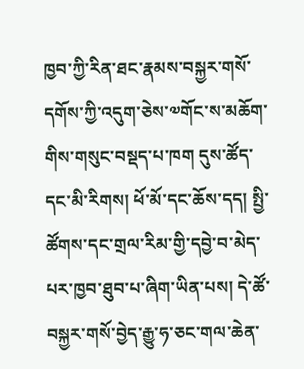ཁྱབ་ཀྱི་རིན་ཐང་རྣམས་བསྐྱར་གསོ་དགོས་ཀྱི་འདུག་ཅེས་༧གོང་ས་མཆོག་གིས་གསུང་བསྡད་པ་ཁག དུས་ཚོད་དང་མི་རིགས། ཕོ་མོ་དང་ཆོས་དད། སྤྱི་ཚོགས་དང་གྲལ་རིམ་གྱི་དབྱེ་བ་མེད་པར་ཁྱབ་ཐུབ་པ་ཞིག་ཡིན་པས། དེ་ཚོ་བསྐྱར་གསོ་བྱེད་རྒྱུ་ཧ་ཅང་གལ་ཆེན་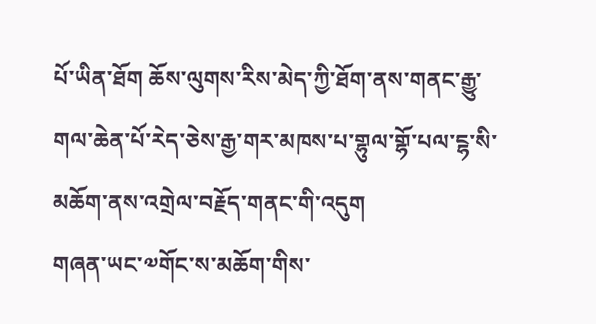པོ་ཡིན་ཐོག ཆོས་ལུགས་རིས་མེད་ཀྱི་ཐོག་ནས་གནང་རྒྱུ་གལ་ཆེན་པོ་རེད་ཅེས་རྒྱ་གར་མཁས་པ་གྷུལ་གྷོ་པལ་ངྷ་སི་མཆོག་ནས་འགྲེལ་བརྗོད་གནང་གི་འདུག
གཞན་ཡང་༧གོང་ས་མཆོག་གིས་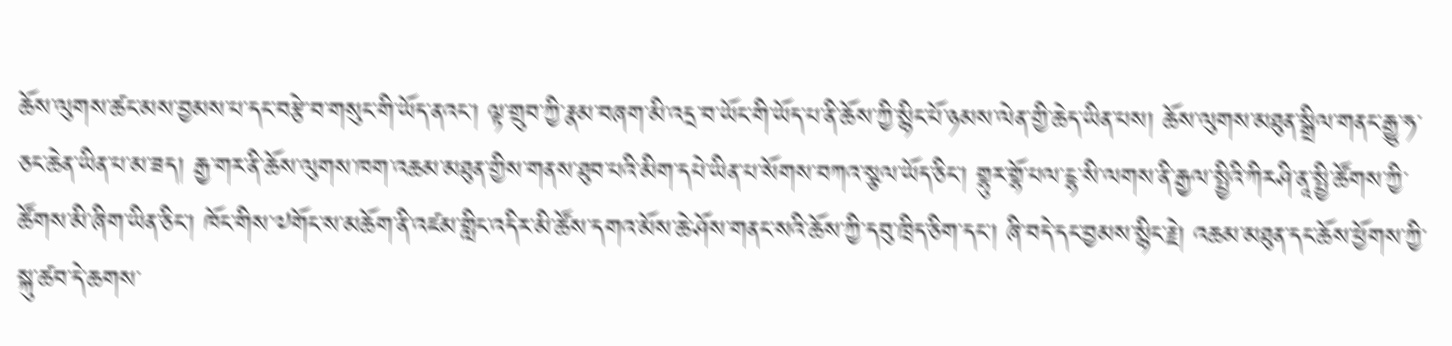ཆོས་ལུགས་ཚང་མས་བྱམས་པ་དང་བརྩེ་བ་གསུང་གི་ཡོད་ནའང་། ལྟ་གྲུབ་ཀྱི་རྣམ་བཞག་མི་འདྲ་བ་ཡོང་གི་ཡོད་པ་ནི་ཆོས་ཀྱི་སྙིང་པོ་ཉམས་ལེན་གྱི་ཆེད་ཡིན་པས། ཆོས་ལུགས་མཐུན་སྒྲིལ་གནང་རྒྱུ་ཧ་ཅང་ཆེན་ཡིན་པ་མ་ཟད། རྒྱ་གར་ནི་ཆོས་ལུགས་ཁག་འཆམ་མཐུན་གྱིས་གནས་ཐུབ་པའི་མིག་དཔེ་ཡིན་པ་སོགས་བཀའ་སྩལ་ཡོད་ཅིང་། གྷུར་གྷོ་པལ་ངྷ་སི་ལགས་ནི་རྒྱལ་སྤྱིའི་ཀིརཤི་ནཱ་སྤྱི་ཚོགས་ཀྱི་ཚོགས་མི་ཞིག་ཡིན་ཅིང་། ཁོང་གིས་༧གོང་ས་མཆོག་ནི་འཛམ་གླིང་འདིར་མི་ཚོས་དགའ་མོས་ཆེ་ཤོས་གནང་སའི་ཆོས་ཀྱི་དབུ་ཁྲིད་ཅིག་དང་། ཞི་བདེ་དང་བྱམས་སྙིང་རྗེ། འཆམ་མཐུན་དང་ཆོས་ཕྱོགས་ཀྱི་སྐུ་ཚབ་དེ་ཆགས་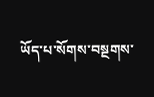ཡོད་པ་སོགས་བསྔགས་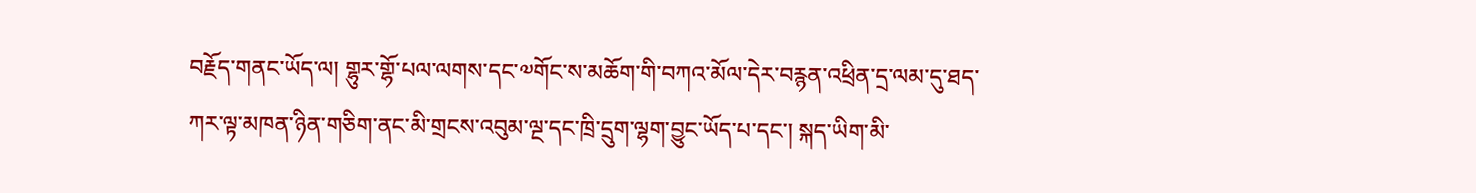བརྗོད་གནང་ཡོད་ལ། གྷུར་གྷོ་པལ་ལགས་དང་༧གོང་ས་མཆོག་གི་བཀའ་མོལ་དེར་བརྙན་འཕྲིན་དྲ་ལམ་དུ་ཐད་ཀར་ལྟ་མཁན་ཉིན་གཅིག་ནང་མི་གྲངས་འབུམ་ལྔ་དང་ཁྲི་དྲུག་ལྷག་བྱུང་ཡོད་པ་དང་། སྐད་ཡིག་མི་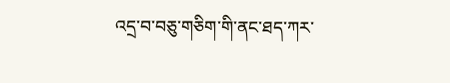འདྲ་བ་བཅུ་གཅིག་གི་ནང་ཐད་ཀར་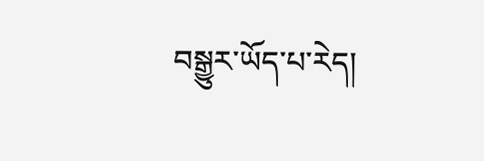བསྒྱུར་ཡོད་པ་རེད།